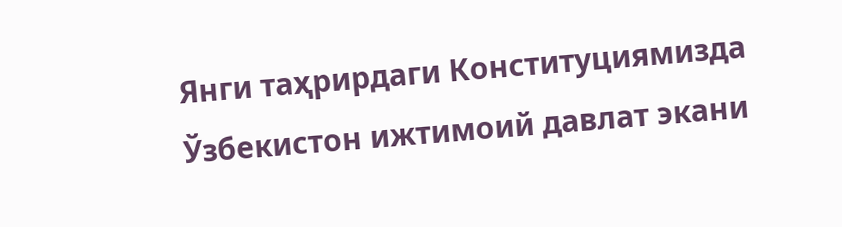Янги таҳрирдаги Конституциямизда Ўзбекистон ижтимоий давлат экани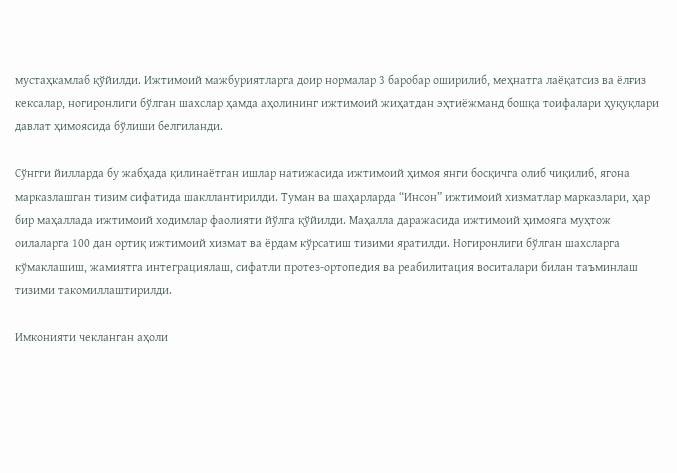мустаҳкамлаб қўйилди. Ижтимоий мажбуриятларга доир нормалар 3 баробар оширилиб, меҳнатга лаёқатсиз ва ёлғиз кексалар, ногиронлиги бўлган шахслар ҳамда аҳолининг ижтимоий жиҳатдан эҳтиёжманд бошқа тоифалари ҳуқуқлари давлат ҳимоясида бўлиши белгиланди.

Сўнгги йилларда бу жабҳада қилинаётган ишлар натижасида ижтимоий ҳимоя янги босқичга олиб чиқилиб, ягона марказлашган тизим сифатида шакллантирилди. Туман ва шаҳарларда “Инсон” ижтимоий хизматлар марказлари, ҳар бир маҳаллада ижтимоий ходимлар фаолияти йўлга қўйилди. Маҳалла даражасида ижтимоий ҳимояга муҳтож оилаларга 100 дан ортиқ ижтимоий хизмат ва ёрдам кўрсатиш тизими яратилди. Ногиронлиги бўлган шахсларга кўмаклашиш, жамиятга интеграциялаш, сифатли протез-ортопедия ва реабилитация воситалари билан таъминлаш тизими такомиллаштирилди.

Имконияти чекланган аҳоли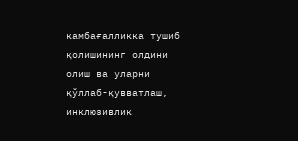камбағалликка тушиб қолишининг олдини олиш ва уларни қўллаб-қувватлаш, инклюзивлик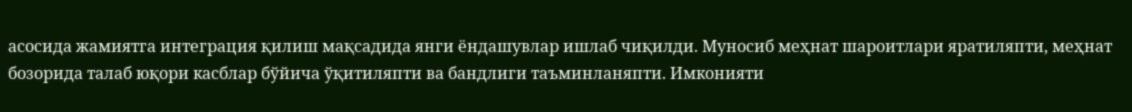асосида жамиятга интеграция қилиш мақсадида янги ёндашувлар ишлаб чиқилди. Муносиб меҳнат шароитлари яратиляпти, меҳнат бозорида талаб юқори касблар бўйича ўқитиляпти ва бандлиги таъминланяпти. Имконияти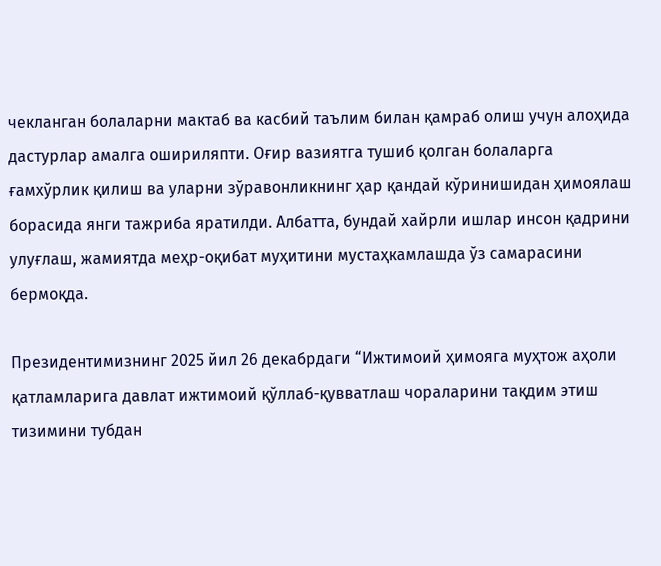чекланган болаларни мактаб ва касбий таълим билан қамраб олиш учун алоҳида дастурлар амалга ошириляпти. Оғир вазиятга тушиб қолган болаларга ғамхўрлик қилиш ва уларни зўравонликнинг ҳар қандай кўринишидан ҳимоялаш борасида янги тажриба яратилди. Албатта, бундай хайрли ишлар инсон қадрини улуғлаш, жамиятда меҳр-оқибат муҳитини мустаҳкамлашда ўз самарасини бермоқда.

Президентимизнинг 2025 йил 26 декабрдаги “Ижтимоий ҳимояга муҳтож аҳоли қатламларига давлат ижтимоий қўллаб-қувватлаш чораларини тақдим этиш тизимини тубдан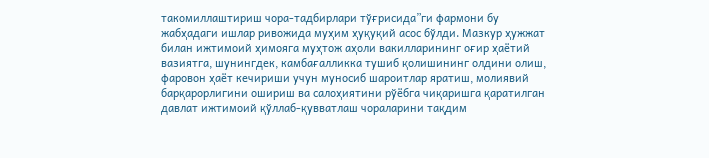такомиллаштириш чора-тадбирлари тўғрисида”ги фармони бу жабҳадаги ишлар ривожида муҳим ҳуқуқий асос бўлди. Мазкур ҳужжат билан ижтимоий ҳимояга муҳтож аҳоли вакилларининг оғир ҳаётий вазиятга, шунингдек, камбағалликка тушиб қолишининг олдини олиш, фаровон ҳаёт кечириши учун муносиб шароитлар яратиш, молиявий барқарорлигини ошириш ва салоҳиятини рўёбга чиқаришга қаратилган давлат ижтимоий қўллаб-қувватлаш чораларини тақдим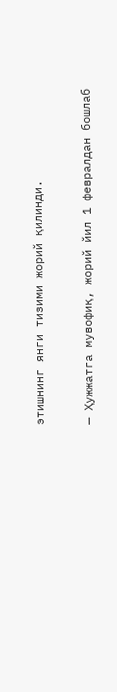этишнинг янги тизими жорий қилинди.

— Ҳужжатга мувофиқ, жорий йил 1 февралдан бошлаб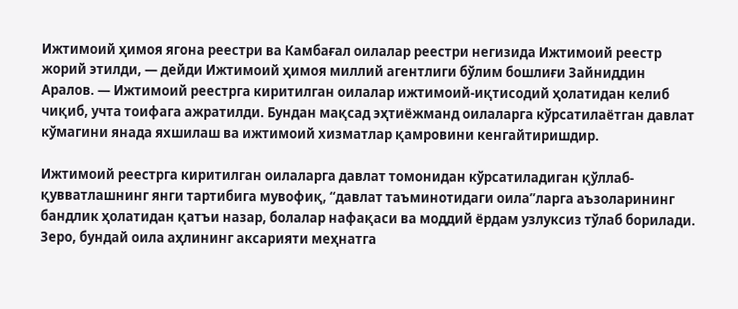Ижтимоий ҳимоя ягона реестри ва Камбағал оилалар реестри негизида Ижтимоий реестр жорий этилди, — дейди Ижтимоий ҳимоя миллий агентлиги бўлим бошлиғи Зайниддин Аралов. — Ижтимоий реестрга киритилган оилалар ижтимоий-иқтисодий ҳолатидан келиб чиқиб, учта тоифага ажратилди. Бундан мақсад эҳтиёжманд оилаларга кўрсатилаётган давлат кўмагини янада яхшилаш ва ижтимоий хизматлар қамровини кенгайтиришдир.

Ижтимоий реестрга киритилган оилаларга давлат томонидан кўрсатиладиган қўллаб-қувватлашнинг янги тартибига мувофиқ, “давлат таъминотидаги оила”ларга аъзоларининг бандлик ҳолатидан қатъи назар, болалар нафақаси ва моддий ёрдам узлуксиз тўлаб борилади. Зеро, бундай оила аҳлининг аксарияти меҳнатга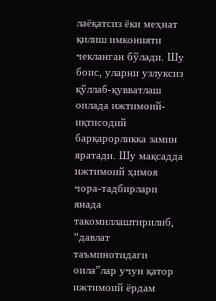лаёқатсиз ёки меҳнат қилиш имконияти чекланган бўлади. Шу боис, уларни узлуксиз қўллаб-қувватлаш оилада ижтимоий-иқтисодий барқарорликка замин яратади. Шу мақсадда ижтимоий ҳимоя чора-тадбирлари янада такомиллаштирилиб, “давлат таъминотидаги оила”лар учун қатор ижтимоий ёрдам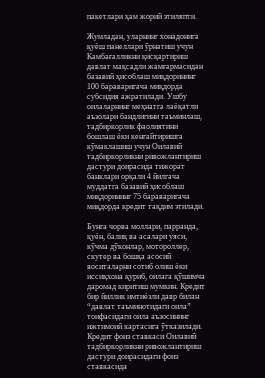пакетлари ҳам жорий этиляпти.

Жумладан, уларнинг хонадонига қуёш панеллари ўрнатиш учун Камбағалликни қисқартириш давлат мақсадли жамғармасидан базавий ҳисоблаш миқдорининг 100 бараваригача миқдорда субсидия ажратилади. Ушбу оилаларнинг меҳнатга лаёқатли аъзолари бандлигини таъминлаш, тадбиркорлик фаолиятини бошлаш ёки кенгайтиришга кўмаклашиш учун Оилавий тадбиркорликни ривожлантириш дастури доирасида тижорат банклари орқали 4 йилгача муддатга базавий ҳисоблаш миқдорининг 75 бараваригача миқдорда кредит тақдим этилади.

Бунга чорва моллари, парранда, қуён, балиқ ва асалари уяси, кўчма дўконлар, мотороллер, скутер ва бошқа асосий воситаларни сотиб олиш ёки иссиқхона қуриб, оилага қўшимча даромад киритиш мумкин. Кредит бир йиллик имтиёзли давр билан “давлат таъминотидаги оила” тоифасидаги оила аъзосининг ижтимоий картасига ўтказилади. Кредит фоиз ставкаси Оилавий тадбиркорликни ривожлантириш дастури доирасидаги фоиз ставкасида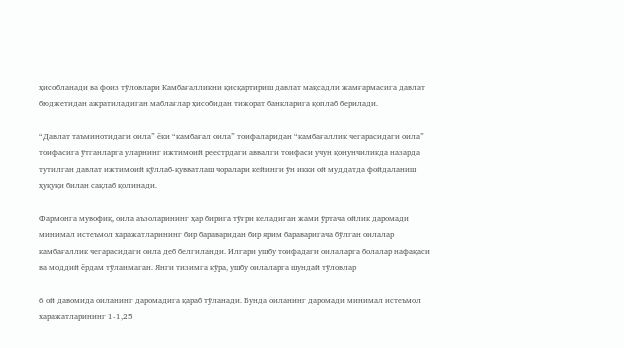ҳисобланади ва фоиз тўловлари Камбағалликни қисқартириш давлат мақсадли жамғармасига давлат бюджетидан ажратиладиган маблағлар ҳисобидан тижорат банкларига қоплаб берилади.

“Давлат таъминотидаги оила” ёки “камбағал оила” тоифаларидан “камбағаллик чегарасидаги оила” тоифасига ўтганларга уларнинг ижтимоий реестрдаги аввалги тоифаси учун қонунчиликда назарда тутилган давлат ижтимоий қўллаб-қувватлаш чоралари кейинги ўн икки ой муддатда фойдаланиш ҳуқуқи билан сақлаб қолинади.

Фармонга мувофиқ, оила аъзоларининг ҳар бирига тўғри келадиган жами ўртача ойлик даромади минимал истеъмол харажатларининг бир бараваридан бир ярим бараваригача бўлган оилалар камбағаллик чегарасидаги оила деб белгиланди. Илгари ушбу тоифадаги оилаларга болалар нафақаси ва моддий ёрдам тўланмаган. Янги тизимга кўра, ушбу оилаларга шундай тўловлар

6 ой давомида оиланинг даромадига қараб тўланади. Бунда оиланинг даромади минимал истеъмол харажатларининг 1-1,25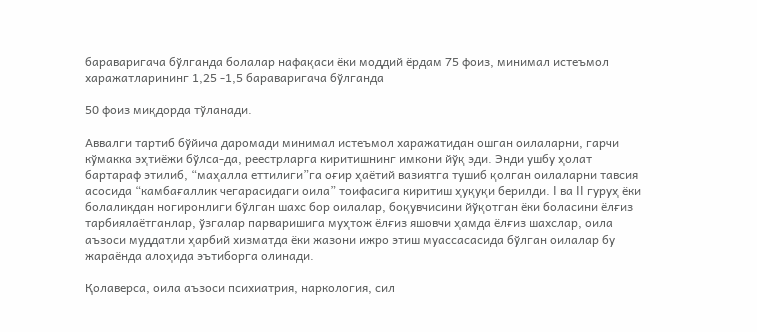бараваригача бўлганда болалар нафақаси ёки моддий ёрдам 75 фоиз, минимал истеъмол харажатларининг 1,25 -1,5 бараваригача бўлганда

50 фоиз миқдорда тўланади.

Аввалги тартиб бўйича даромади минимал истеъмол харажатидан ошган оилаларни, гарчи кўмакка эҳтиёжи бўлса-да, реестрларга киритишнинг имкони йўқ эди. Энди ушбу ҳолат бартараф этилиб, “маҳалла еттилиги”га оғир ҳаётий вазиятга тушиб қолган оилаларни тавсия асосида “камбағаллик чегарасидаги оила” тоифасига киритиш ҳуқуқи берилди. I ва II гуруҳ ёки болаликдан ногиронлиги бўлган шахс бор оилалар, боқувчисини йўқотган ёки боласини ёлғиз тарбиялаётганлар, ўзгалар парваришига муҳтож ёлғиз яшовчи ҳамда ёлғиз шахслар, оила аъзоси муддатли ҳарбий хизматда ёки жазони ижро этиш муассасасида бўлган оилалар бу жараёнда алоҳида эътиборга олинади.

Қолаверса, оила аъзоси психиатрия, наркология, сил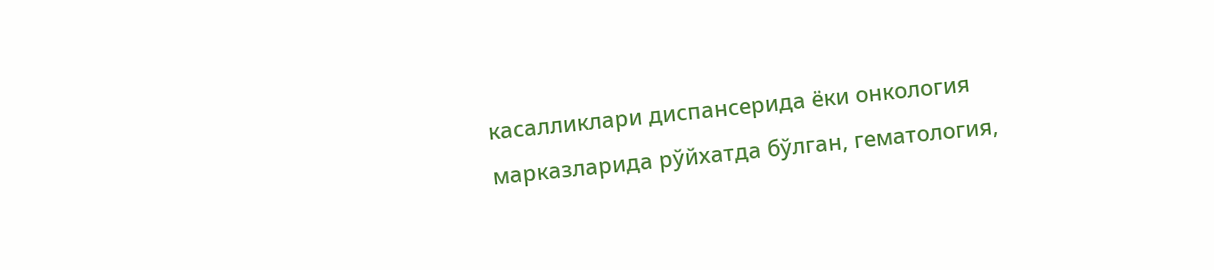касалликлари диспансерида ёки онкология марказларида рўйхатда бўлган, гематология,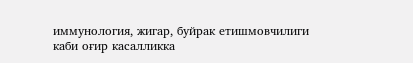иммунология, жигар, буйрак етишмовчилиги каби оғир касалликка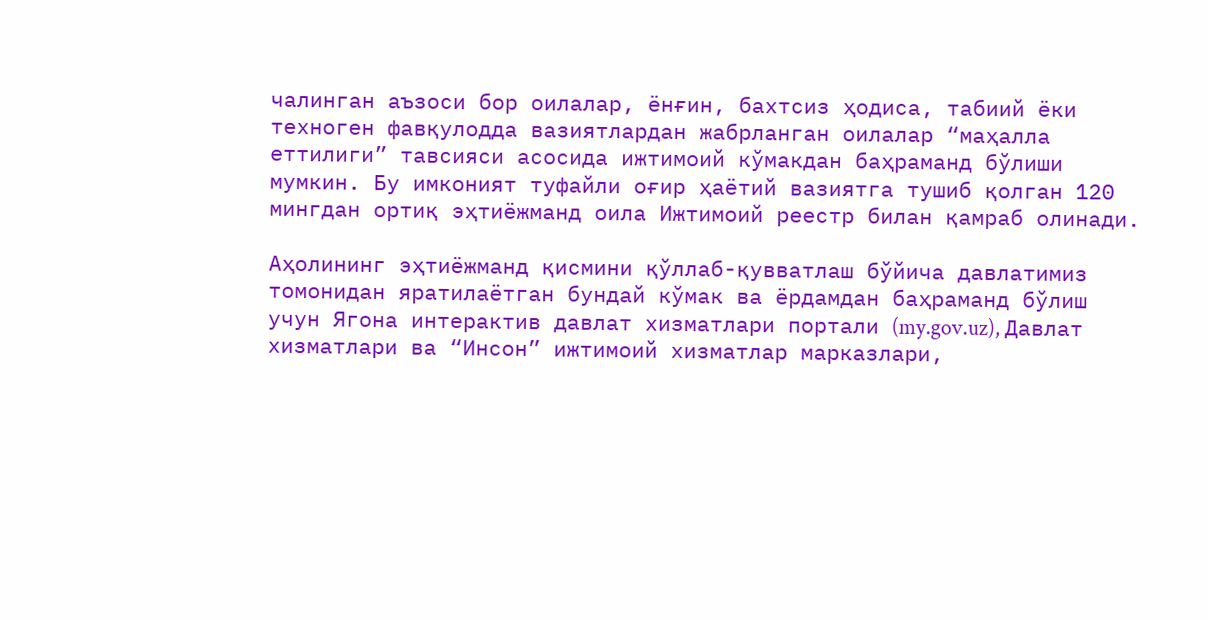чалинган аъзоси бор оилалар, ёнғин, бахтсиз ҳодиса, табиий ёки техноген фавқулодда вазиятлардан жабрланган оилалар “маҳалла еттилиги” тавсияси асосида ижтимоий кўмакдан баҳраманд бўлиши мумкин. Бу имконият туфайли оғир ҳаётий вазиятга тушиб қолган 120 мингдан ортиқ эҳтиёжманд оила Ижтимоий реестр билан қамраб олинади.

Аҳолининг эҳтиёжманд қисмини қўллаб-қувватлаш бўйича давлатимиз томонидан яратилаётган бундай кўмак ва ёрдамдан баҳраманд бўлиш учун Ягона интерактив давлат хизматлари портали (my.gov.uz), Давлат хизматлари ва “Инсон” ижтимоий хизматлар марказлари,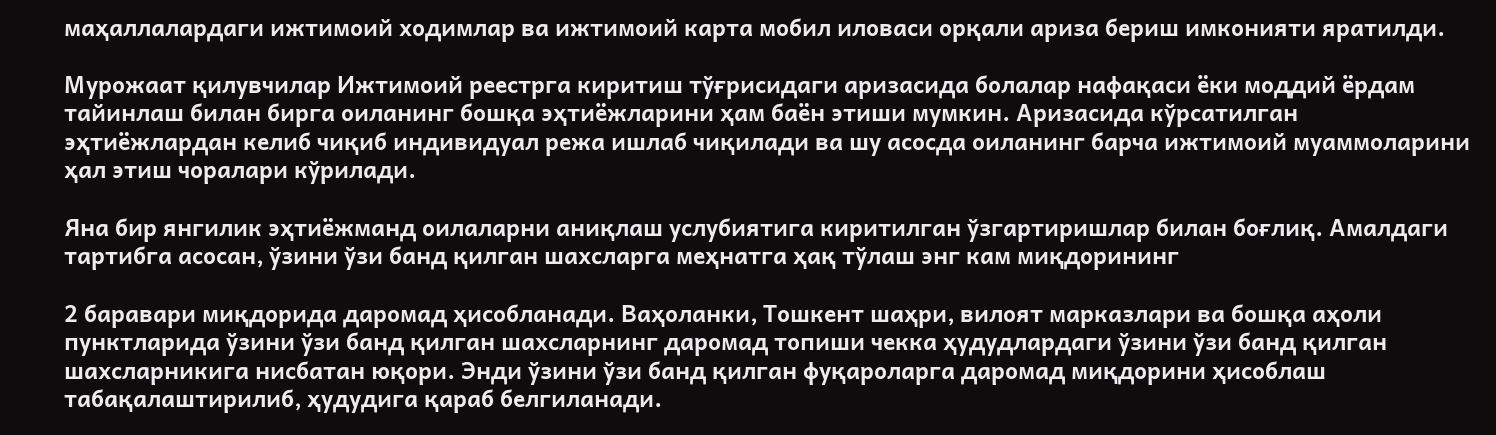маҳаллалардаги ижтимоий ходимлар ва ижтимоий карта мобил иловаси орқали ариза бериш имконияти яратилди.

Мурожаат қилувчилар Ижтимоий реестрга киритиш тўғрисидаги аризасида болалар нафақаси ёки моддий ёрдам тайинлаш билан бирга оиланинг бошқа эҳтиёжларини ҳам баён этиши мумкин. Аризасида кўрсатилган эҳтиёжлардан келиб чиқиб индивидуал режа ишлаб чиқилади ва шу асосда оиланинг барча ижтимоий муаммоларини ҳал этиш чоралари кўрилади.

Яна бир янгилик эҳтиёжманд оилаларни аниқлаш услубиятига киритилган ўзгартиришлар билан боғлиқ. Амалдаги тартибга асосан, ўзини ўзи банд қилган шахсларга меҳнатга ҳақ тўлаш энг кам миқдорининг

2 баравари миқдорида даромад ҳисобланади. Ваҳоланки, Тошкент шаҳри, вилоят марказлари ва бошқа аҳоли пунктларида ўзини ўзи банд қилган шахсларнинг даромад топиши чекка ҳудудлардаги ўзини ўзи банд қилган шахсларникига нисбатан юқори. Энди ўзини ўзи банд қилган фуқароларга даромад миқдорини ҳисоблаш табақалаштирилиб, ҳудудига қараб белгиланади.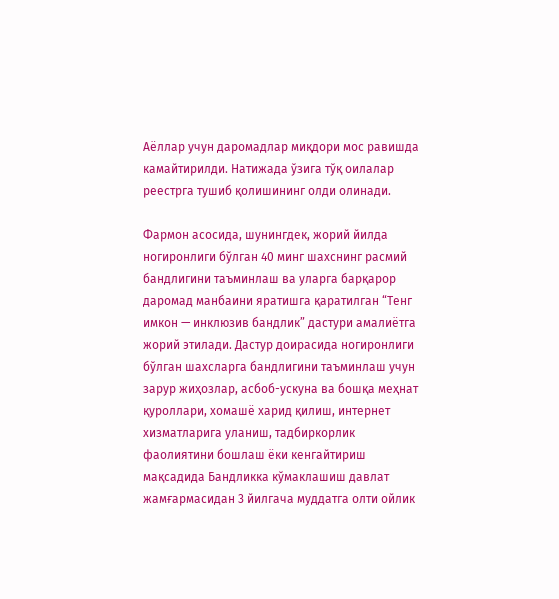Аёллар учун даромадлар миқдори мос равишда камайтирилди. Натижада ўзига тўқ оилалар реестрга тушиб қолишининг олди олинади.

Фармон асосида, шунингдек, жорий йилда ногиронлиги бўлган 40 минг шахснинг расмий бандлигини таъминлаш ва уларга барқарор даромад манбаини яратишга қаратилган “Тенг имкон — инклюзив бандлик” дастури амалиётга жорий этилади. Дастур доирасида ногиронлиги бўлган шахсларга бандлигини таъминлаш учун зарур жиҳозлар, асбоб-ускуна ва бошқа меҳнат қуроллари, хомашё харид қилиш, интернет хизматларига уланиш, тадбиркорлик фаолиятини бошлаш ёки кенгайтириш мақсадида Бандликка кўмаклашиш давлат жамғармасидан 3 йилгача муддатга олти ойлик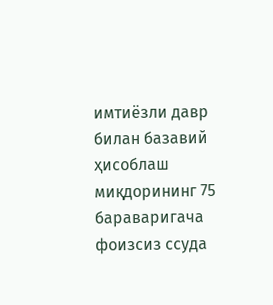имтиёзли давр билан базавий ҳисоблаш миқдорининг 75 бараваригача фоизсиз ссуда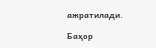ажратилади.

Баҳор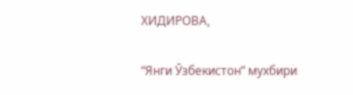ХИДИРОВА,

“Янги Ўзбекистон” мухбири